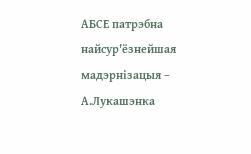АБСЕ патрэбна найсур'ёзнейшая мадэрнізацыя – А.Лукашэнка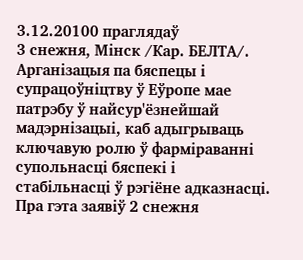3.12.20100 праглядаў
3 снежня, Мінск /Кар. БЕЛТА/. Арганізацыя па бяспецы і супрацоўніцтву ў Еўропе мае патрэбу ў найсур'ёзнейшай мадэрнізацыі, каб адыгрываць ключавую ролю ў фарміраванні супольнасці бяспекі і стабільнасці ў рэгіёне адказнасці. Пра гэта заявіў 2 снежня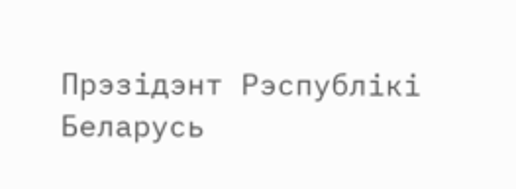Прэзідэнт Рэспублікі Беларусь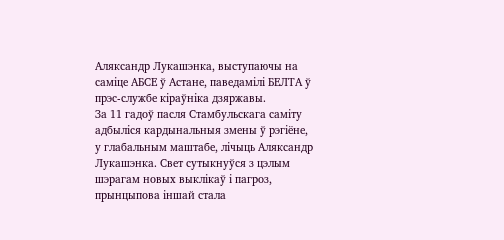Аляксандр Лукашэнка, выступаючы на саміце АБСЕ ў Астане, паведамілі БЕЛТА ў прэс-службе кіраўніка дзяржавы.
За 11 гадоў пасля Стамбульскага саміту адбыліся кардынальныя змены ў рэгіёне, у глабальным маштабе, лічыць Аляксандр Лукашэнка. Свет сутыкнуўся з цэлым шэрагам новых выклікаў і пагроз, прынцыпова іншай стала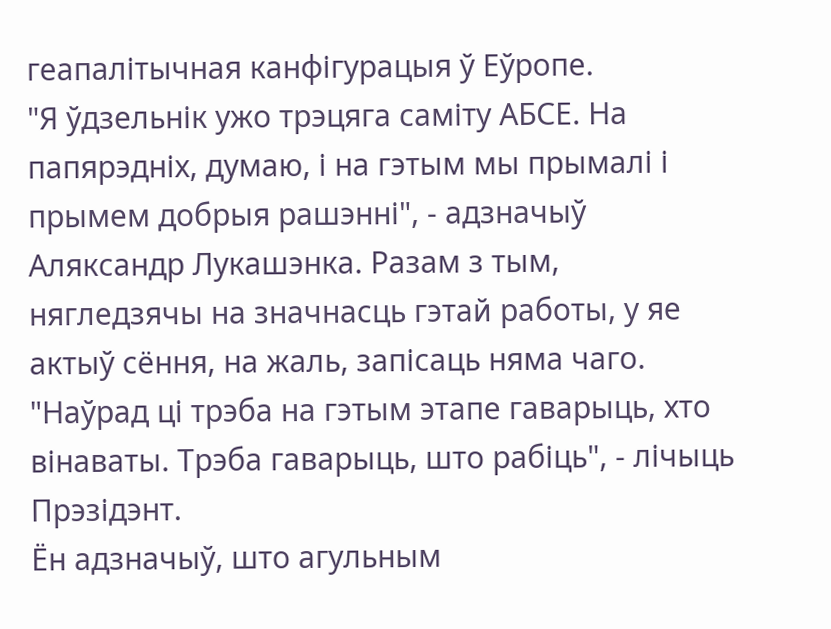геапалітычная канфігурацыя ў Еўропе.
"Я ўдзельнік ужо трэцяга саміту АБСЕ. На папярэдніх, думаю, і на гэтым мы прымалі і прымем добрыя рашэнні", - адзначыў Аляксандр Лукашэнка. Разам з тым, нягледзячы на значнасць гэтай работы, у яе актыў сёння, на жаль, запісаць няма чаго. "Наўрад ці трэба на гэтым этапе гаварыць, хто вінаваты. Трэба гаварыць, што рабіць", - лічыць Прэзідэнт.
Ён адзначыў, што агульным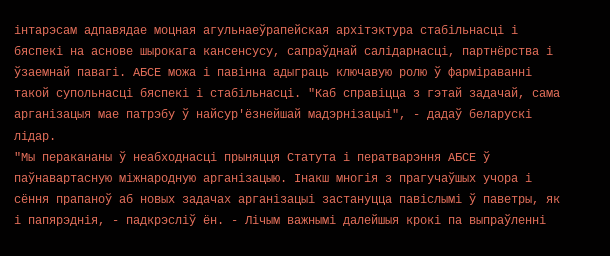інтарэсам адпавядае моцная агульнаеўрапейская архітэктура стабільнасці і бяспекі на аснове шырокага кансенсусу, сапраўднай салідарнасці, партнёрства і ўзаемнай павагі. АБСЕ можа і павінна адыграць ключавую ролю ў фарміраванні такой супольнасці бяспекі і стабільнасці. "Каб справіцца з гэтай задачай, сама арганізацыя мае патрэбу ў найсур'ёзнейшай мадэрнізацыі", - дадаў беларускі лідар.
"Мы перакананы ў неабходнасці прыняцця Статута і ператварэння АБСЕ ў паўнавартасную міжнародную арганізацыю. Інакш многія з прагучаўшых учора і сёння прапаноў аб новых задачах арганізацыі застануцца павіслымі ў паветры, як і папярэднія, - падкрэсліў ён. - Лічым важнымі далейшыя крокі па выпраўленні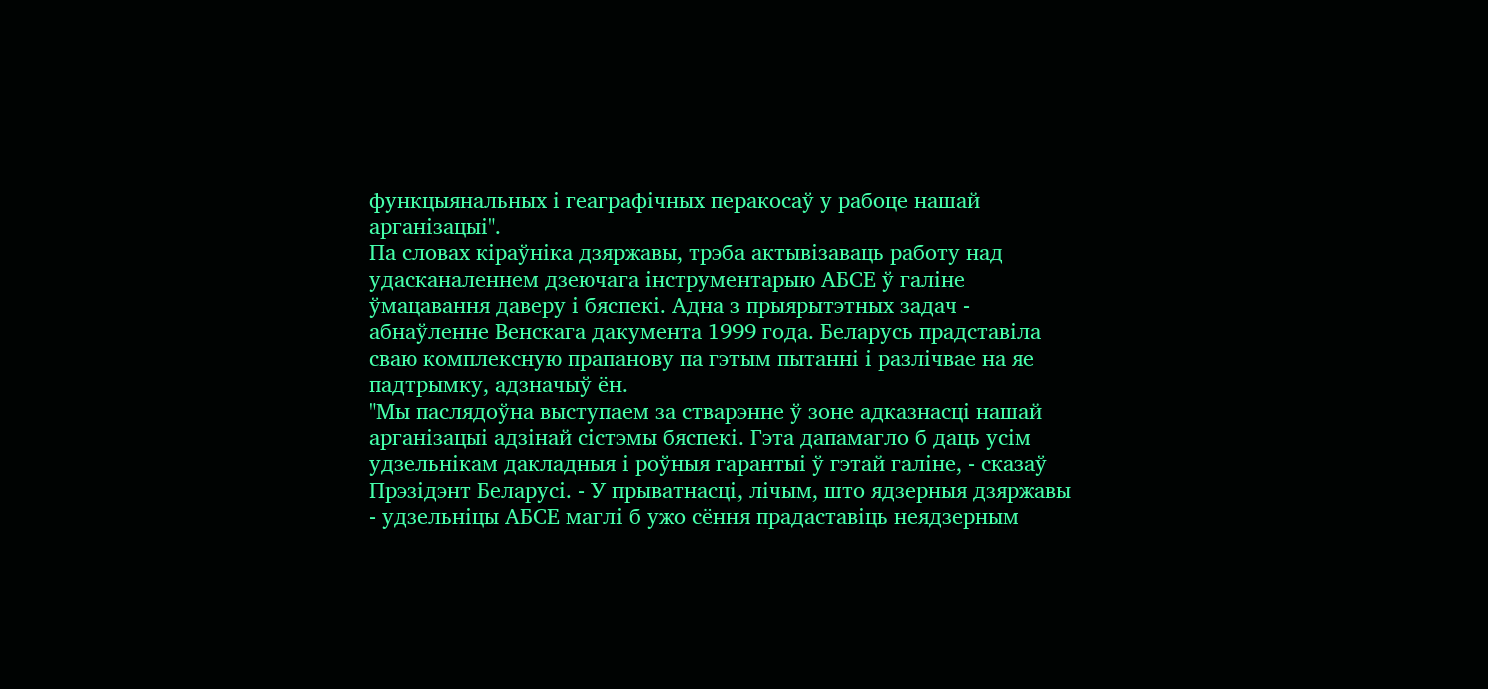функцыянальных і геаграфічных перакосаў у рабоце нашай арганізацыі".
Па словах кіраўніка дзяржавы, трэба актывізаваць работу над удасканаленнем дзеючага інструментарыю АБСЕ ў галіне ўмацавання даверу і бяспекі. Адна з прыярытэтных задач - абнаўленне Венскага дакумента 1999 года. Беларусь прадставіла сваю комплексную прапанову па гэтым пытанні і разлічвае на яе падтрымку, адзначыў ён.
"Мы паслядоўна выступаем за стварэнне ў зоне адказнасці нашай арганізацыі адзінай сістэмы бяспекі. Гэта дапамагло б даць усім удзельнікам дакладныя і роўныя гарантыі ў гэтай галіне, - сказаў Прэзідэнт Беларусі. - У прыватнасці, лічым, што ядзерныя дзяржавы - удзельніцы АБСЕ маглі б ужо сёння прадаставіць неядзерным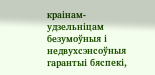краінам-удзельніцам безумоўныя і недвухсэнсоўныя гарантыі бяспекі,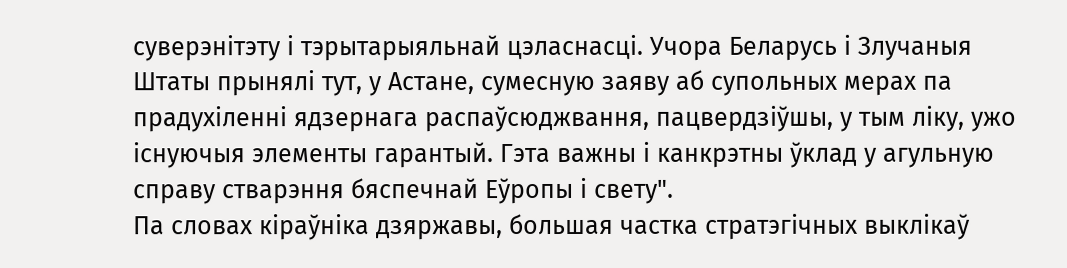суверэнітэту і тэрытарыяльнай цэласнасці. Учора Беларусь і Злучаныя Штаты прынялі тут, у Астане, сумесную заяву аб супольных мерах па прадухіленні ядзернага распаўсюджвання, пацвердзіўшы, у тым ліку, ужо існуючыя элементы гарантый. Гэта важны і канкрэтны ўклад у агульную справу стварэння бяспечнай Еўропы і свету".
Па словах кіраўніка дзяржавы, большая частка стратэгічных выклікаў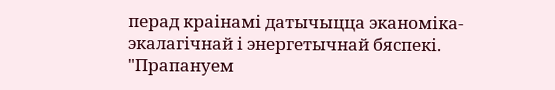перад краінамі датычыцца эканоміка-экалагічнай і энергетычнай бяспекі. "Прапануем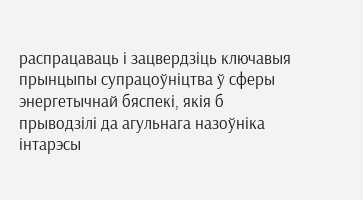распрацаваць і зацвердзіць ключавыя прынцыпы супрацоўніцтва ў сферы энергетычнай бяспекі, якія б прыводзілі да агульнага назоўніка інтарэсы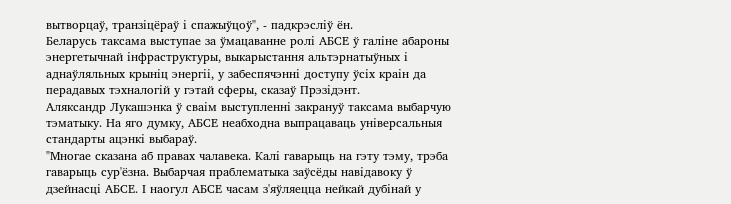вытворцаў, транзіцёраў і спажыўцоў", - падкрэсліў ён.
Беларусь таксама выступае за ўмацаванне ролі АБСЕ ў галіне абароны энергетычнай інфраструктуры, выкарыстання альтэрнатыўных і аднаўляльных крыніц энергіі, у забеспячэнні доступу ўсіх краін да перадавых тэхналогій у гэтай сферы, сказаў Прэзідэнт.
Аляксандр Лукашэнка ў сваім выступленні закрануў таксама выбарчую тэматыку. На яго думку, АБСЕ неабходна выпрацаваць універсальныя стандарты ацэнкі выбараў.
"Многае сказана аб правах чалавека. Калі гаварыць на гэту тэму, трэба гаварыць сур'ёзна. Выбарчая праблематыка заўсёды навідавоку ў дзейнасці АБСЕ. І наогул АБСЕ часам з'яўляецца нейкай дубінай у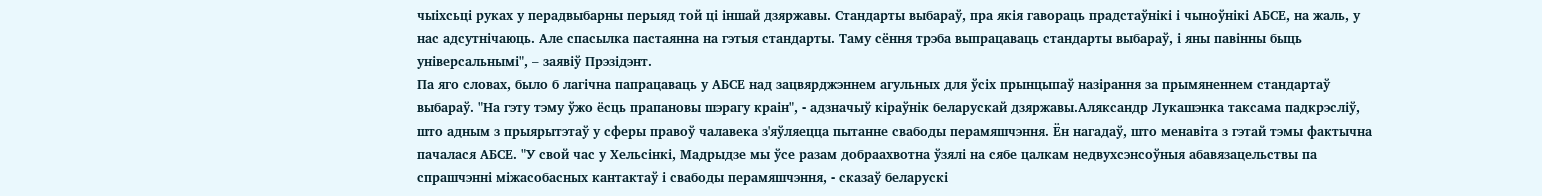чыіхсьці руках у перадвыбарны перыяд той ці іншай дзяржавы. Стандарты выбараў, пра якія гавораць прадстаўнікі і чыноўнікі АБСЕ, на жаль, у нас адсутнічаюць. Але спасылка пастаянна на гэтыя стандарты. Таму сёння трэба выпрацаваць стандарты выбараў, і яны павінны быць універсальнымі", – заявіў Прэзідэнт.
Па яго словах, было б лагічна папрацаваць у АБСЕ над зацвярджэннем агульных для ўсіх прынцыпаў назірання за прымяненнем стандартаў выбараў. "На гэту тэму ўжо ёсць прапановы шэрагу краін", - адзначыў кіраўнік беларускай дзяржавы.Аляксандр Лукашэнка таксама падкрэсліў, што адным з прыярытэтаў у сферы правоў чалавека з'яўляецца пытанне свабоды перамяшчэння. Ён нагадаў, што менавіта з гэтай тэмы фактычна пачалася АБСЕ. "У свой час у Хельсінкі, Мадрыдзе мы ўсе разам добраахвотна ўзялі на сябе цалкам недвухсэнсоўныя абавязацельствы па спрашчэнні міжасобасных кантактаў і свабоды перамяшчэння, - сказаў беларускі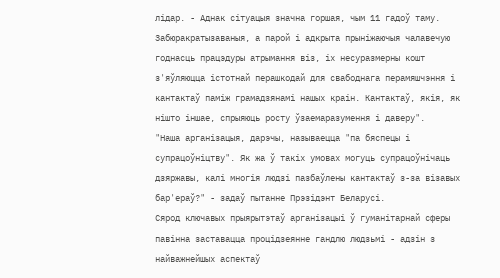лідар. - Аднак сітуацыя значна горшая, чым 11 гадоў таму. Забюракратызаваныя, а парой і адкрыта прыніжаючыя чалавечую годнасць працэдуры атрымання віз, іх несуразмерны кошт з'яўляюцца істотнай перашкодай для свабоднага перамяшчэння і кантактаў паміж грамадзянамі нашых краін. Кантактаў, якія, як нішто іншае, спрыяюць росту ўзаемаразумення і даверу".
"Наша арганізацыя, дарэчы, называецца "па бяспецы і супрацоўніцтву". Як жа ў такіх умовах могуць супрацоўнічаць дзяржавы, калі многія людзі пазбаўлены кантактаў з-за візавых бар'ераў?" - задаў пытанне Прэзідэнт Беларусі.
Сярод ключавых прыярытэтаў арганізацыі ў гуманітарнай сферы павінна заставацца процідзеянне гандлю людзьмі - адзін з найважнейшых аспектаў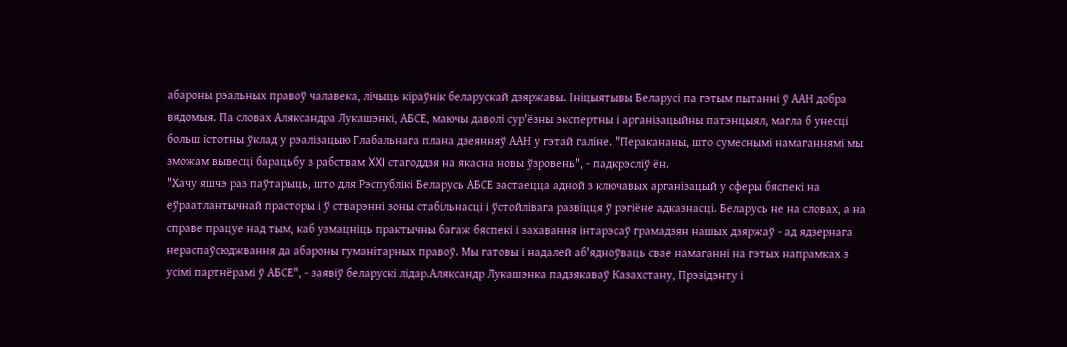абароны рэальных правоў чалавека, лічыць кіраўнік беларускай дзяржавы. Ініцыятывы Беларусі па гэтым пытанні ў ААН добра вядомыя. Па словах Аляксандра Лукашэнкі, АБСЕ, маючы даволі сур'ёзны экспертны і арганізацыйны патэнцыял, магла б унесці больш істотны ўклад у рэалізацыю Глабальнага плана дзеянняў ААН у гэтай галіне. "Перакананы, што сумеснымі намаганнямі мы зможам вывесці барацьбу з рабствам XXI стагоддзя на якасна новы ўзровень", - падкрэсліў ён.
"Хачу яшчэ раз паўтарыць, што для Рэспублікі Беларусь АБСЕ застаецца адной з ключавых арганізацый у сферы бяспекі на еўраатлантычнай прасторы і ў стварэнні зоны стабільнасці і ўстойлівага развіцця ў рэгіёне адказнасці. Беларусь не на словах, а на справе працуе над тым, каб узмацніць практычны багаж бяспекі і захавання інтарэсаў грамадзян нашых дзяржаў - ад ядзернага нераспаўсюджвання да абароны гуманітарных правоў. Мы гатовы і надалей аб'ядноўваць свае намаганні на гэтых напрамках з усімі партнёрамі ў АБСЕ", - заявіў беларускі лідар.Аляксандр Лукашэнка падзякаваў Казахстану, Прэзідэнту і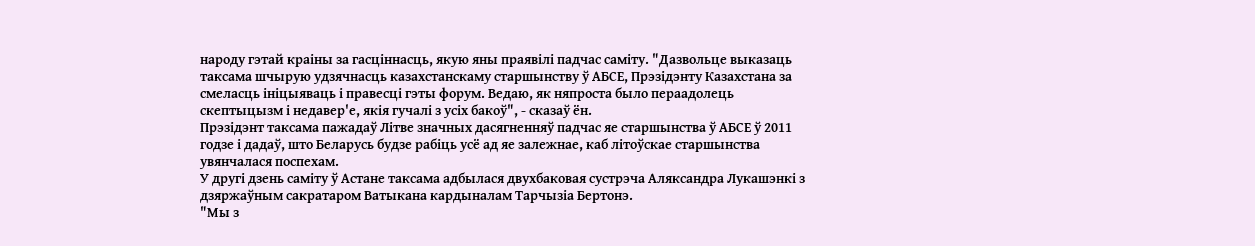народу гэтай краіны за гасціннасць, якую яны праявілі падчас саміту. "Дазвольце выказаць таксама шчырую удзячнасць казахстанскаму старшынству ў АБСЕ, Прэзідэнту Казахстана за смеласць ініцыяваць і правесці гэты форум. Ведаю, як няпроста было пераадолець скептыцызм і недавер'е, якія гучалі з усіх бакоў", - сказаў ён.
Прэзідэнт таксама пажадаў Літве значных дасягненняў падчас яе старшынства ў АБСЕ ў 2011 годзе і дадаў, што Беларусь будзе рабіць усё ад яе залежнае, каб літоўскае старшынства увянчалася поспехам.
У другі дзень саміту ў Астане таксама адбылася двухбаковая сустрэча Аляксандра Лукашэнкі з дзяржаўным сакратаром Ватыкана кардыналам Тарчызіа Бертонэ.
"Мы з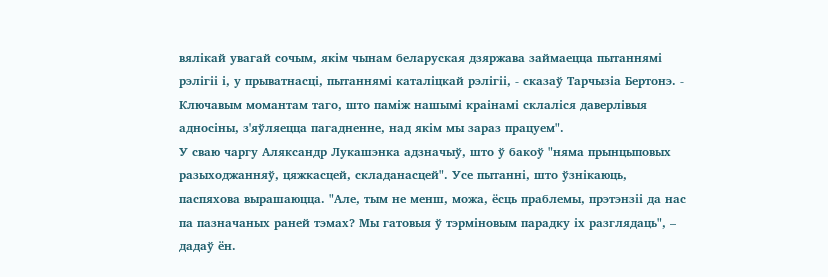вялікай увагай сочым, якім чынам беларуская дзяржава займаецца пытаннямі рэлігіі і, у прыватнасці, пытаннямі каталіцкай рэлігіі, - сказаў Тарчызіа Бертонэ. - Ключавым момантам таго, што паміж нашымі краінамі склаліся даверлівыя адносіны, з'яўляецца пагадненне, над якім мы зараз працуем".
У сваю чаргу Аляксандр Лукашэнка адзначыў, што ў бакоў "няма прынцыповых разыходжанняў, цяжкасцей, складанасцей". Усе пытанні, што ўзнікаюць, паспяхова вырашаюцца. "Але, тым не менш, можа, ёсць праблемы, прэтэнзіі да нас па пазначаных раней тэмах? Мы гатовыя ў тэрміновым парадку іх разглядаць", – дадаў ён.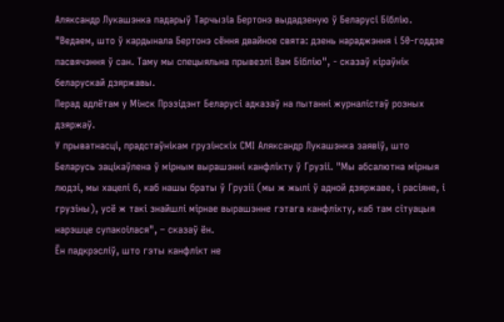Аляксандр Лукашэнка падарыў Тарчызіа Бертонэ выдадзеную ў Беларусі Біблію. "Ведаем, што ў кардынала Бертонэ сёння двайное свята: дзень нараджэння і 50-годдзе пасвячэння ў сан. Таму мы спецыяльна прывезлі Вам Біблію", - сказаў кіраўнік беларускай дзяржавы.
Перад адлётам у Мінск Прэзідэнт Беларусі адказаў на пытанні журналістаў розных дзяржаў.
У прыватнасці, прадстаўнікам грузінскіх СМІ Аляксандр Лукашэнка заявіў, што Беларусь зацікаўлена ў мірным вырашэнні канфлікту ў Грузіі. "Мы абсалютна мірныя людзі, мы хацелі б, каб нашы браты ў Грузіі (мы ж жылі ў адной дзяржаве, і расіяне, і грузіны), усё ж такі знайшлі мірнае вырашэнне гэтага канфлікту, каб там сітуацыя нарэшце супакоілася", – сказаў ён.
Ён падкрэсліў, што гэты канфлікт не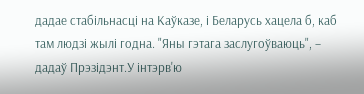дадае стабільнасці на Каўказе, і Беларусь хацела б, каб там людзі жылі годна. "Яны гэтага заслугоўваюць", – дадаў Прэзідэнт.У інтэрв'ю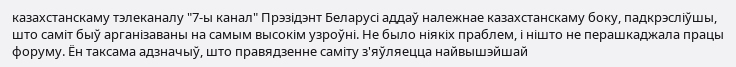казахстанскаму тэлеканалу "7-ы канал" Прэзідэнт Беларусі аддаў належнае казахстанскаму боку, падкрэсліўшы, што саміт быў арганізаваны на самым высокім узроўні. Не было ніякіх праблем, і нішто не перашкаджала працы форуму. Ён таксама адзначыў, што правядзенне саміту з'яўляецца найвышэйшай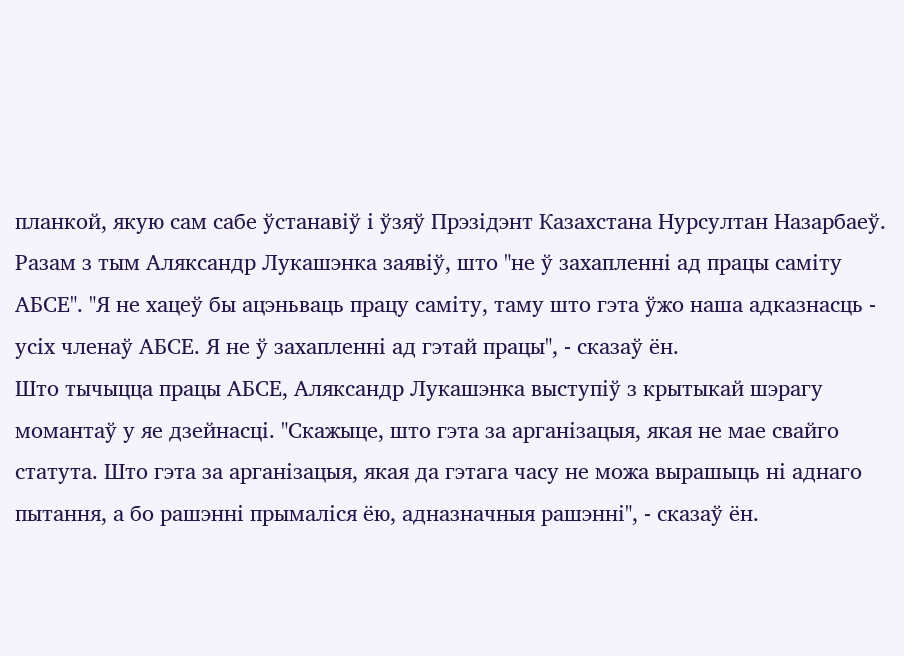планкой, якую сам сабе ўстанавіў і ўзяў Прэзідэнт Казахстана Нурсултан Назарбаеў.
Разам з тым Аляксандр Лукашэнка заявіў, што "не ў захапленні ад працы саміту АБСЕ". "Я не хацеў бы ацэньваць працу саміту, таму што гэта ўжо наша адказнасць - усіх членаў АБСЕ. Я не ў захапленні ад гэтай працы", - сказаў ён.
Што тычыцца працы АБСЕ, Аляксандр Лукашэнка выступіў з крытыкай шэрагу момантаў у яе дзейнасці. "Скажыце, што гэта за арганізацыя, якая не мае свайго статута. Што гэта за арганізацыя, якая да гэтага часу не можа вырашыць ні аднаго пытання, а бо рашэнні прымаліся ёю, адназначныя рашэнні", - сказаў ён.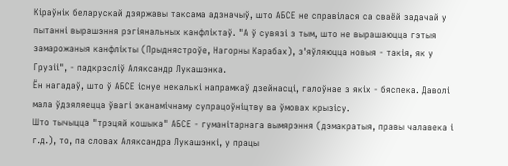Кіраўнік беларускай дзяржавы таксама адзначыў, што АБСЕ не справілася са сваёй задачай у пытанні вырашэння рэгіянальных канфліктаў. "А ў сувязі з тым, што не вырашаюцца гэтыя замарожаныя канфлікты (Прыднястроўе, Нагорны Карабах), з'яўляюцца новыя - такія, як у Грузіі", - падкрэсліў Аляксандр Лукашэнка.
Ён нагадаў, што ў АБСЕ існуе некалькі напрамкаў дзейнасці, галоўнае з якіх - бяспека. Даволі мала ўдзяляецца ўвагі эканамічнаму супрацоўніцтву ва ўмовах крызісу.
Што тычыцца "трэцяй кошыка" АБСЕ - гуманітарнага вымярэння (дэмакратыя, правы чалавека і г.д.), то, па словах Аляксандра Лукашэнкі, у працы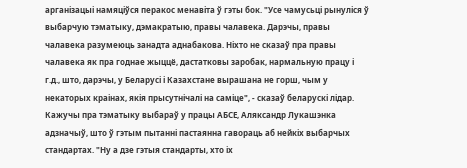арганізацыі намяціўся перакос менавіта ў гэты бок. "Усе чамусьці рынуліся ў выбарчую тэматыку, дэмакратыю, правы чалавека. Дарэчы, правы чалавека разумеюць занадта аднабакова. Ніхто не сказаў пра правы чалавека як пра годнае жыццё, дастатковы заробак, нармальную працу і г.д., што, дарэчы, у Беларусі і Казахстане вырашана не горш, чым у некаторых краінах, якія прысутнічалі на саміце", - сказаў беларускі лідар.
Кажучы пра тэматыку выбараў у працы АБСЕ, Аляксандр Лукашэнка адзначыў, што ў гэтым пытанні пастаянна гавораць аб нейкіх выбарчых стандартах. "Ну а дзе гэтыя стандарты, хто іх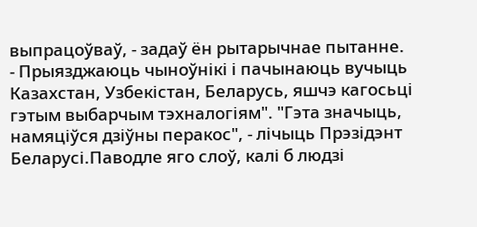выпрацоўваў, - задаў ён рытарычнае пытанне. - Прыязджаюць чыноўнікі і пачынаюць вучыць Казахстан, Узбекістан, Беларусь, яшчэ кагосьці гэтым выбарчым тэхналогіям". "Гэта значыць, намяціўся дзіўны перакос", - лічыць Прэзідэнт Беларусі.Паводле яго слоў, калі б людзі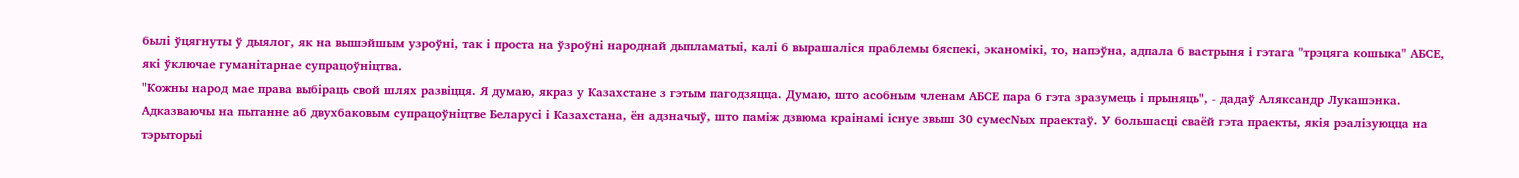былі ўцягнуты ў дыялог, як на вышэйшым узроўні, так і проста на ўзроўні народнай дыпламатыі, калі б вырашаліся праблемы бяспекі, эканомікі, то, напэўна, адпала б вастрыня і гэтага "трэцяга кошыка" АБСЕ, які ўключае гуманітарнае супрацоўніцтва.
"Кожны народ мае права выбіраць свой шлях развіцця. Я думаю, якраз у Казахстане з гэтым пагодзяцца. Думаю, што асобным членам АБСЕ пара б гэта зразумець і прыняць", - дадаў Аляксандр Лукашэнка.
Адказваючы на пытанне аб двухбаковым супрацоўніцтве Беларусі і Казахстана, ён адзначыў, што паміж дзвюма краінамі існуе звыш 30 сумесNых праектаў. У большасці сваёй гэта праекты, якія рэалізуюцца на тэрыторыі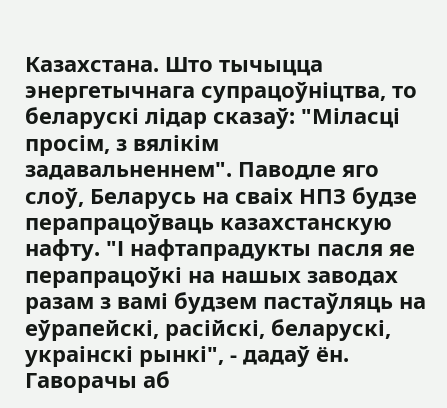Казахстана. Што тычыцца энергетычнага супрацоўніцтва, то беларускі лідар сказаў: "Міласці просім, з вялікім задавальненнем". Паводле яго слоў, Беларусь на сваіх НПЗ будзе перапрацоўваць казахстанскую нафту. "І нафтапрадукты пасля яе перапрацоўкі на нашых заводах разам з вамі будзем пастаўляць на еўрапейскі, расійскі, беларускі, украінскі рынкі", - дадаў ён.
Гаворачы аб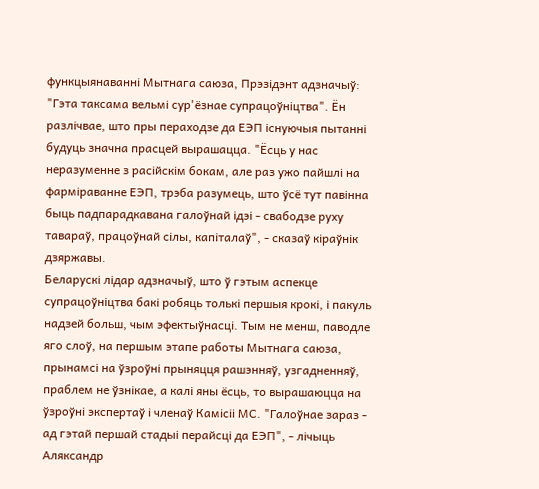функцыянаванні Мытнага саюза, Прэзідэнт адзначыў: "Гэта таксама вельмі сур'ёзнае супрацоўніцтва". Ён разлічвае, што пры пераходзе да ЕЭП існуючыя пытанні будуць значна прасцей вырашацца. "Ёсць у нас неразуменне з расійскім бокам, але раз ужо пайшлі на фарміраванне ЕЭП, трэба разумець, што ўсё тут павінна быць падпарадкавана галоўнай ідэі - свабодзе руху тавараў, працоўнай сілы, капіталаў", - сказаў кіраўнік дзяржавы.
Беларускі лідар адзначыў, што ў гэтым аспекце супрацоўніцтва бакі робяць толькі першыя крокі, і пакуль надзей больш, чым эфектыўнасці. Тым не менш, паводле яго слоў, на першым этапе работы Мытнага саюза, прынамсі на ўзроўні прыняцця рашэнняў, узгадненняў, праблем не ўзнікае, а калі яны ёсць, то вырашаюцца на ўзроўні экспертаў і членаў Камісіі МС. "Галоўнае зараз - ад гэтай першай стадыі перайсці да ЕЭП", - лічыць Аляксандр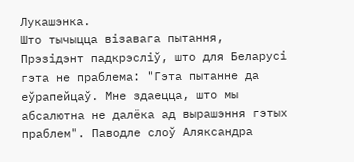Лукашэнка.
Што тычыцца візавага пытання, Прэзідэнт падкрэсліў, што для Беларусі гэта не праблема: "Гэта пытанне да еўрапейцаў. Мне здаецца, што мы абсалютна не далёка ад вырашэння гэтых праблем". Паводле слоў Аляксандра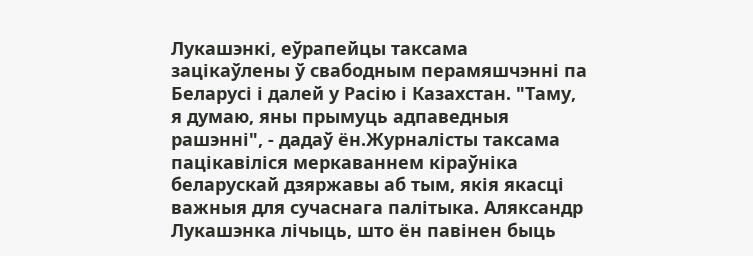Лукашэнкі, еўрапейцы таксама зацікаўлены ў свабодным перамяшчэнні па Беларусі і далей у Расію і Казахстан. "Таму, я думаю, яны прымуць адпаведныя рашэнні", - дадаў ён.Журналісты таксама пацікавіліся меркаваннем кіраўніка беларускай дзяржавы аб тым, якія якасці важныя для сучаснага палітыка. Аляксандр Лукашэнка лічыць, што ён павінен быць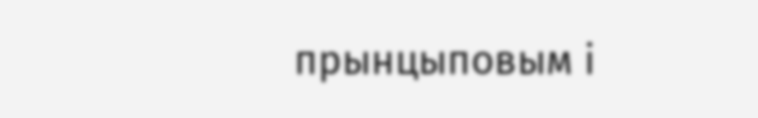прынцыповым і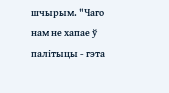шчырым. "Чаго нам не хапае ў палітыцы - гэта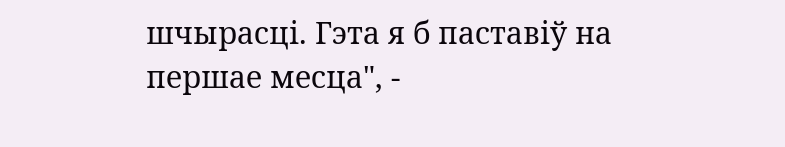шчырасці. Гэта я б паставіў на першае месца", -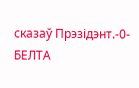сказаў Прэзідэнт.-0-
БЕЛТА